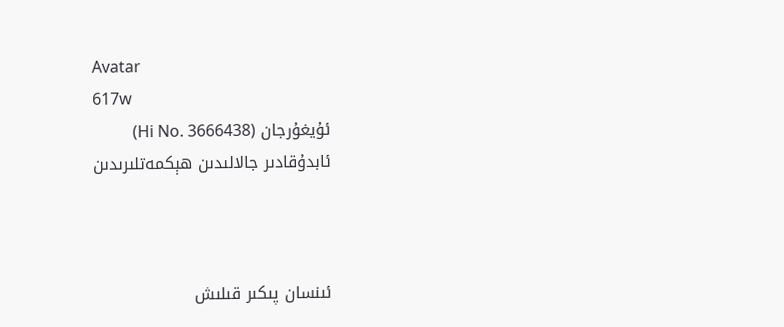Avatar
617w
ئۇيغۇرجان (Hi No. 3666438)
ئابدۇقادىر جالالىدىن ھېكمەتلىرىدىن



ئىنسان پىكىر قىلىش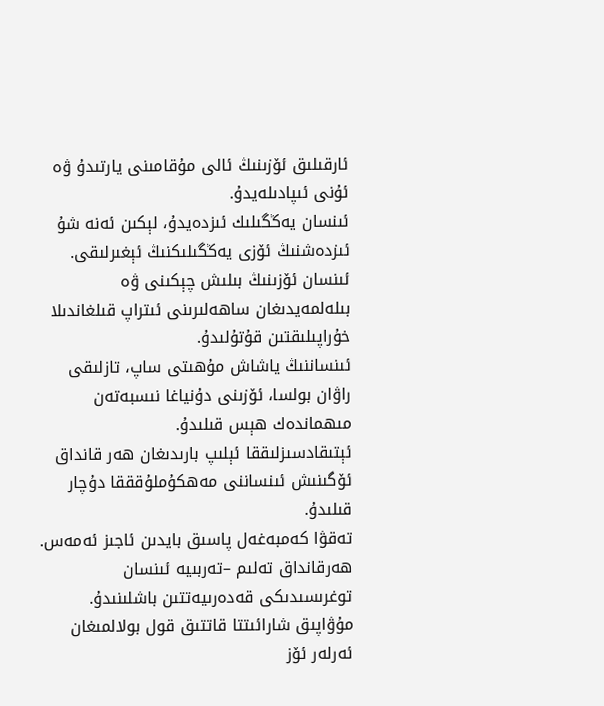ئارقىلىق ئۆزىنىڭ ئالى مۇقامىنى يارتىدۇ ۋە ئۇنى ئىپادىلەيدۇ.
ئىنسان يەڭگىلىك ئىزدەيدۇ، لېكىن ئەنە شۇ ئىزدەشنىڭ ئۆزى يەڭگىلىكنىڭ ئېغىرلىقى.
ئىنسان ئۆزىنىڭ بىلىش چېكىنى ۋە بىلەلمەيدىغان ساھەلىرىنى ئىتراپ قىلغاندىلا خۇراپىلىقتىن قۇتۇلىدۇ.
ئىنساننىڭ ياشاش مۇھىتى ساپ، تازلىقى راۋان بولسا، ئۆزىنى دۇنياغا نىسبەتەن مىھماندەك ھېس قىلىدۇ.
ئېتىقادسىزلىققا ئېلىپ بارىدىغان ھەر قانداق ئۆگىنىش ئىنساننى مەھكۇملۇقققا دۇچار قىلىدۇ.
تەقۋا كەمبەغەل پاسىق بايدىن ئاجىز ئەمەس.
ھەرقانداق تەلىم –تەربىيە ئىنسان توغرىسىدىكى قەدەرىيەتتىن باشلىنىدۇ.
مۇۋاپىق شارائىتتا قاتتىق قول بولالمىغان ئەرلەر ئۆز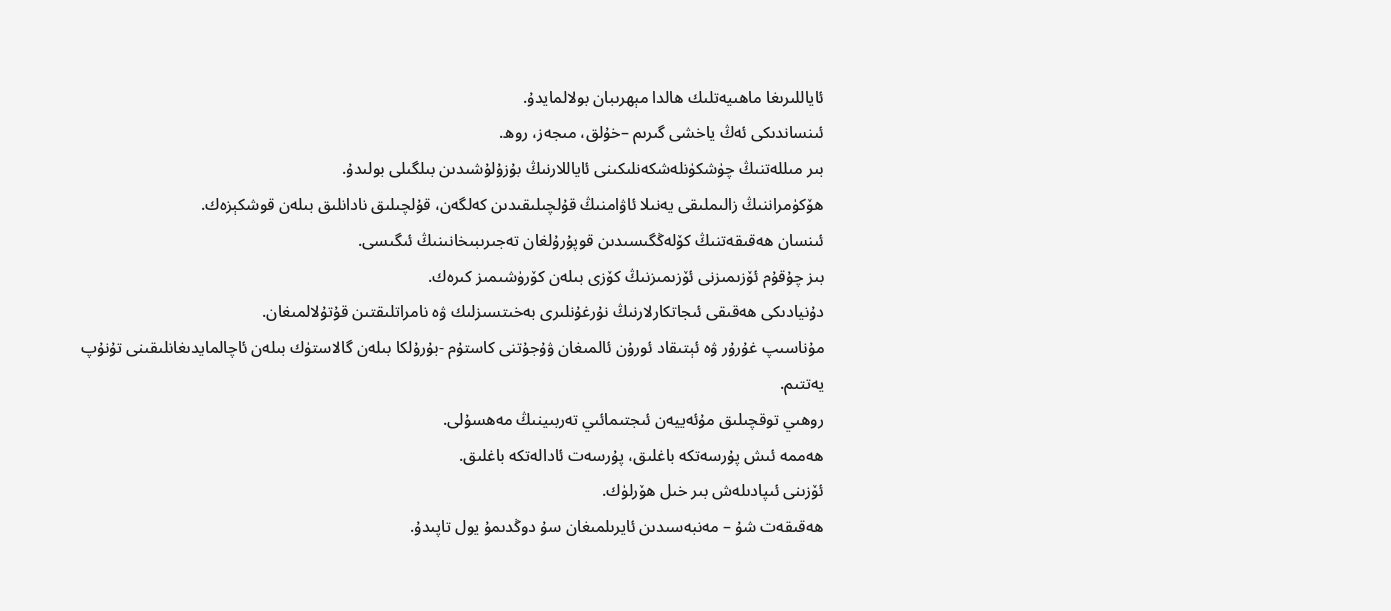ئاياللىرىغا ماھىيەتلىك ھالدا مېھرىبان بولالمايدۇ.
ئىنساندىكى ئەڭ ياخشى گىرىم –خۇلق، مىجەز، روھ.
بىر مىللەتنىڭ چۈشكۈنلەشكەنلىكىنى ئاياللارنىڭ بۇزۇلۇشىدىن بىلگىلى بولىدۇ.
ھۆكۈمراننىڭ زالىملىقى يەنىلا ئاۋامنىڭ قۇلچىلىقىدىن كەلگەن، قۇلچىلىق نادانلىق بىلەن قوشكېزەك.
ئىنسان ھەقىقەتنىڭ كۆلەڭگىسىدىن قوپۇرۇلغان تەجىرىبىخانىنىڭ ئىگىسى.
بىز چۇقۇم ئۆزىمىزنى ئۆزىمىزنىڭ كۆزى بىلەن كۆرۈشىمىز كىرەك.
دۇنيادىكى ھەقىقى ئىجاتكارلارنىڭ نۇرغۇنلىرى بەخىتسىزلىك ۋە نامراتلىقتىن قۇتۇلالمىغان.
مۇناسىپ غۇرۇر ۋە ئېتىقاد ئورۇن ئالمىغان ۋۇجۇتنى كاستۇم -بۇرۇلكا بىلەن گالاستۈك بىلەن ئاچالمايدىغانلىقىنى تۇنۇپ يەتتىم.
روھىي توقچىلىق مۇئەييەن ئىجتىمائىي تەربىينىڭ مەھسۇلى.
ھەممە ئىش پۇرسەتكە باغلىق، پۇرسەت ئادالەتكە باغلىق.
ئۆزىنى ئىپادىلەش بىر خىل ھۆرلۈك.
ھەقىقەت شۇ – مەنبەسىدىن ئايرىلمىغان سۇ دوڭدىمۇ يول تاپىدۇ.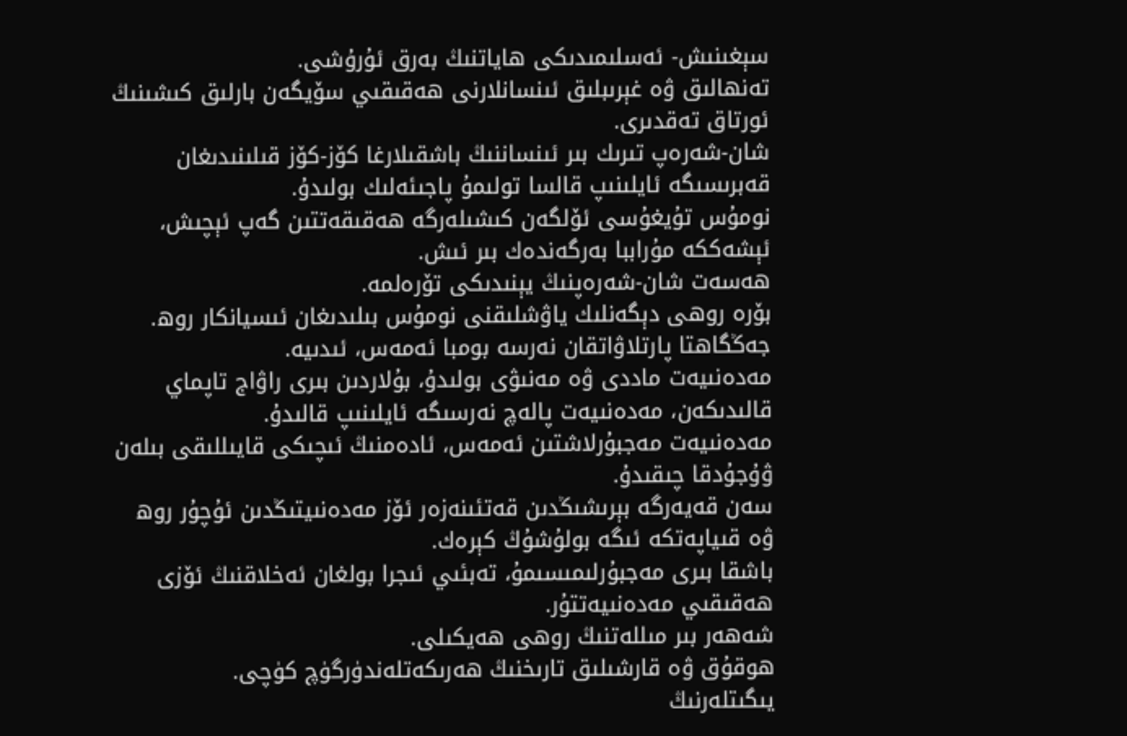سېغىنىش- ئەسلىمىدىكى ھاياتنىڭ بەرق ئۇرۇشى.
تەنھالىق ۋە غېرىبلىق ئىنسانلارنى ھەقىقىي سۆيگەن بارلىق كىشىنىڭ ئورتاق تەقدىرى.
شان-شەرەپ تىرىك بىر ئىنساننىڭ باشقىلارغا كۆز-كۆز قىلىنىدىغان قەبرىسىگە ئايلىنىپ قالسا تولىمۇ پاجىئەلىك بولىدۇ.
نومۇس تۇيغۇسى ئۆلگەن كىشىلەرگە ھەقىقەتتىن گەپ ئېچىش، ئېشەككە مۇراببا بەرگەندەك بىر ئىش.
ھەسەت شان-شەرەپنىڭ يېنىدىكى تۆرەلمە.
بۆرە روھى دېگەنلىك ياۋشلىقنى نومۇس بىلىدىغان ئىسيانكار روھ.
جەڭگاھتا پارتلاۋاتقان نەرسە بومبا ئەمەس، ئىدىيە.
مەدەنىيەت ماددى ۋە مەنىۋى بولىدۇ، بۇلاردىن بىرى راۋاج تاپماي قالىدىكەن، مەدەنىيەت پالەچ نەرسىگە ئايلىنىپ قالىدۇ.
مەدەنىيەت مەجبۇرلاشتىن ئەمەس، ئادەمنىڭ ئىچىكى قايىللىقى بىلەن ۋۇجۇدقا چىقىدۇ.
سەن قەيەرگە بېرىشىڭدىن قەتئىنەزەر ئۆز مەدەنىيتىڭدىن ئۇچۇر روھ ۋە قىياپەتكە ئىگە بولۇشۇڭ كېرەك.
باشقا بىرى مەجبۇرلىمىسىمۇ، تەبئىي ئىجرا بولغان ئەخلاقنىڭ ئۆزى ھەقىقىي مەدەنىيەتتۇر.
شەھەر بىر مىللەتنىڭ روھى ھەيكىلى.
ھوقۇق ۋە قارشىلىق تارىخنىڭ ھەرىكەتلەندۈرگۈچ كۈچى.
يىگىتلەرنىڭ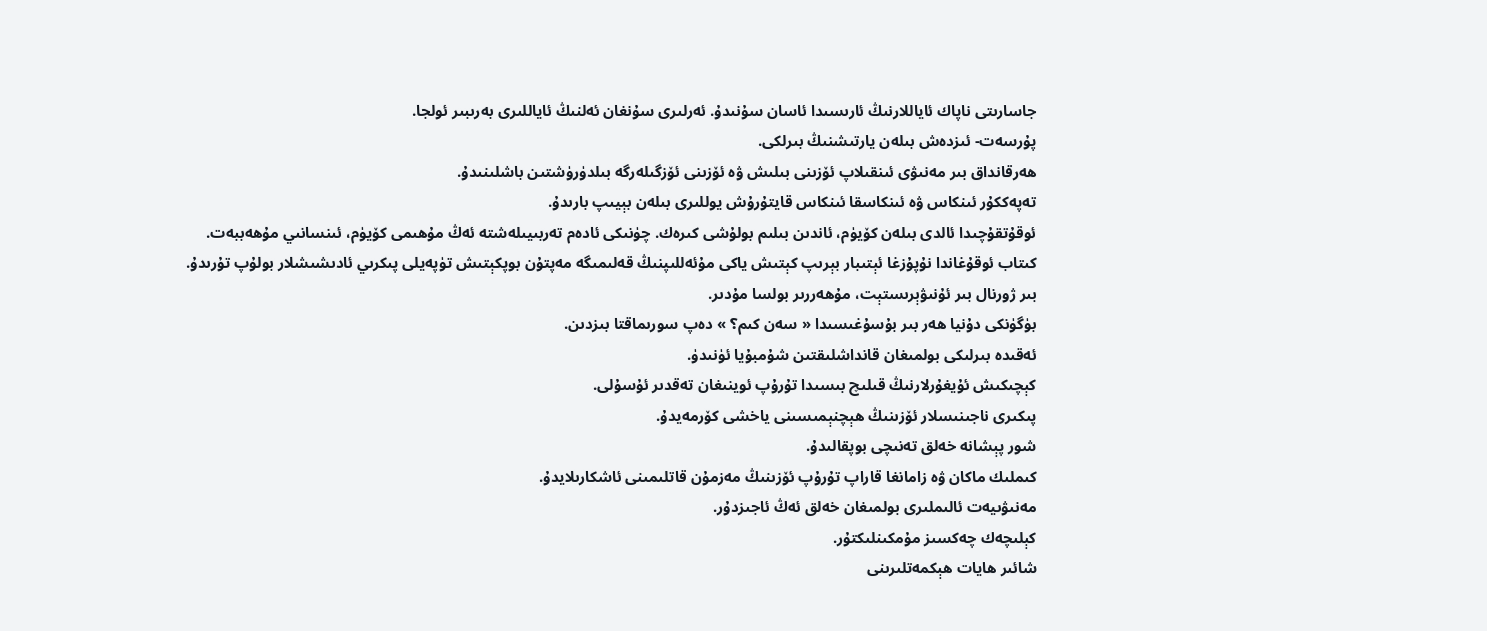جاسارىتى ناپاك ئاياللارنىڭ ئارىسىدا ئاسان سۇنىدۇ. ئەرلىرى سۇنغان ئەلنىڭ ئاياللىرى بەرىبىر ئولجا.
پۇرسەت- ئىزدەش بىلەن يارتىشنىڭ بىرلكى.
ھەرقانداق بىر مەنىۋى ئىنقىلاپ ئۆزىنى بىلىش ۋە ئۆزىنى ئۆزگىلەرگە بىلدۈرۈشتىن باشلىنىدۇ.
تەپەككۇر ئىنكاس ۋە ئىنكاسقا ئىنكاس قايتۇرۇش يوللىرى بىلەن بېيىپ بارىدۇ.
ئوقۇتقۇچىدا ئالدى بىلەن كۆيۈم، ئاندىن بىلىم بولۇشى كىرەك. چۈنىكى ئادەم تەربىيىلەشتە ئەڭ مۇھىمى كۆيۈم، ئىنسانىي مۇھەببەت.
كىتاب ئوقۇغاندا نۇپۇزغا ئېتىبار بېرىپ كېتىش ياكى مۇئەللىپنىڭ قەلىمىگە مەپتۇن بوپكېتىش تۈپەيلى پىكرىي ئادىشىشلار بولۇپ تۇرىدۇ.
بىر ژورنال بىر ئۇنىۋېرىستېت، مۇھەررىر بولسا مۇدىر.
بۈگۈنكى دۇنيا ھەر بىر بۇسۇغىسىدا « سەن كىم؟ » دەپ سورىماقتا بىزدىن.
ئەقىدە بىرلىكى بولمىغان قانداشلىقتىن شۇمبۇيا ئۈنىدۈ.
كېچىكىش ئۇيغۇرلارنىڭ قىلىچ بىسىدا تۇرۇپ ئوينىغان تەقدىر ئۇسۇلى.
پىكىرى ناجىنىسلار ئۆزىنىڭ ھېچنېمىسىنى ياخشى كۆرمەيدۇ.
شور پېشانە خەلق تەنىچى بوپقالىدۇ.
كىملىك ماكان ۋە زامانغا قاراپ تۇرۇپ ئۆزىنىڭ مەزمۇن قاتلىمىنى ئاشكارىلايدۇ.
مەنىۋىيەت ئالىملىرى بولمىغان خەلق ئەڭ ئاجىزدۇر.
كېلىچەك چەكسىز مۇمكىنلىكتۇر.
شائىر ھايات ھېكمەتلىرىنى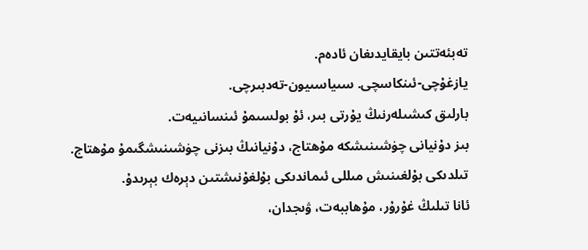تەبئەتتىن بايقايدىغان ئادەم.
يازغۇچى-ئىنكاسچى. سىياسىيون-تەدبىرچى.
بارلىق كىشىلەرنىڭ يۇرتى بىر، ئۇ بولسىمۇ ئىنسانىيەت.
بىز دۇنيانى چۈشىنىشكە مۇھتاج، دۇنيانىڭ بىزنى چۈشىنىشگىمۇ مۇھتاج.
تىلدىكى بۇلغىنىش مىللى ئىماندىكى بۇلغۇنىشتىن دېرەك بېرىدۇ.
ئانا تىلىڭ غۇرۇر، مۇھاببەت، ۋىجدان،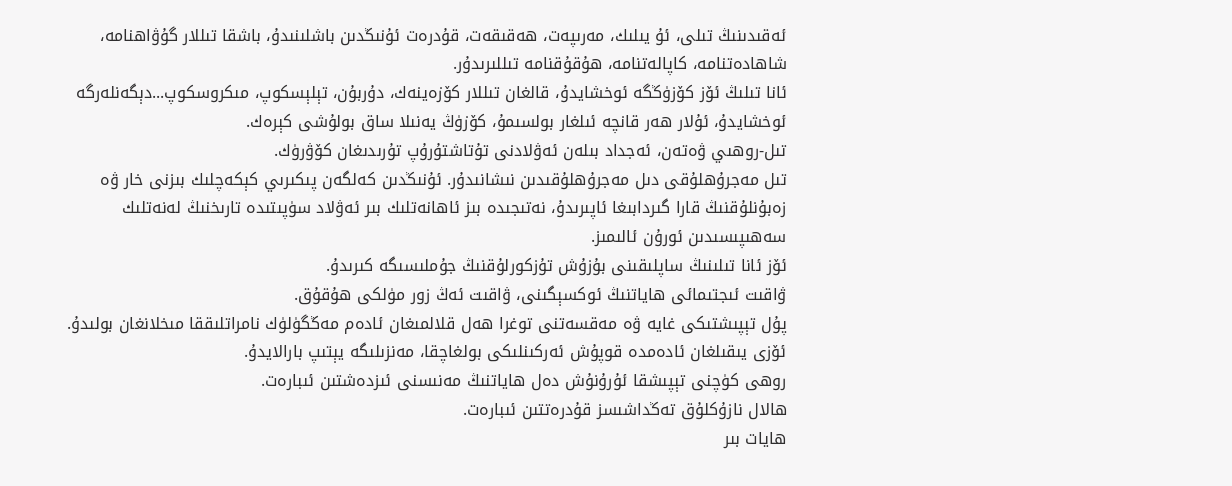ئەقىدىنىڭ تىلى، ئۇ يىلىك، مەرىپەت، ھەقىقەت، قۇدرەت ئۇنىڭدىن باشلىنىدۇ، باشقا تىللار گۇۋاھنامە، شاھادەتنامە، كاپالەتنامە، ھۇقۇقنامە تىللىرىدۇر.
ئانا تىلىڭ ئۆز كۆزۈڭگە ئوخشايدۇ، قالغان تىللار كۆزەينەك، دۇربۇن، تېلېسكوپ، مىكروسكوپ...دېگەنلەرگە ئوخشايدۇ، ئۇلار ھەر قانچە ئىلغار بولسىمۇ، كۆزۈڭ يەنىلا ساق بولۇشى كېرەك.
تىل-روھىي ۋەتەن، ئەجداد بىلەن ئەۋلادنى تۇتاشتۇرۇپ تۇرىدىغان كۆۋرۈك.
تىل مەجرۇھلۇقى دىل مەجرۇھلۇقىدىن نىشانىدۇر. ئۇنىڭدىن كەلگەن پىكىرىي كېكەچلىك بىزنى خار ۋە زەبۇنلۇقنىڭ قارا گىردابىغا ئاپىرىدۇ، نەتىجىدە بىز ئاھانەتلىك بىر ئەۋلاد سۈپىتىدە تارىخنىڭ لەنەتلىك سەھىپىسىدىن ئورۇن ئالىمىز.
ئۆز ئانا تىلىنىڭ ساپلىقىنى بۇزۇش تۇزكورلۇقنىڭ جۇملىسىگە كىرىدۇ.
ۋاقىت ئىجتىمائى ھاياتنىڭ ئوكسېگىنى، ۋاقىت ئەڭ زور مۈلكى ھۇقۇق.
پۇل تېپىشتىكى غايە ۋە مەقسەتنى توغرا ھەل قلالمىغان ئادەم مەڭگۈلۈك نامراتلىققا مىخلانغان بولىدۇ.
ئۆزى يىقىلغان ئادەمدە قوپۇش ئەركىنلىكى بولغاچقا، مەنزىلىگە يېتىپ بارالايدۇ.
روھى كۈچنى تېپىشقا ئۇرۇنۇش دەل ھاياتنىڭ مەنىسنى ئىزدەشتىن ئىبارەت.
ھالال نازۇكلۇق تەڭداشىسز قۇدرەتتىن ئىبارەت.
ھايات بىر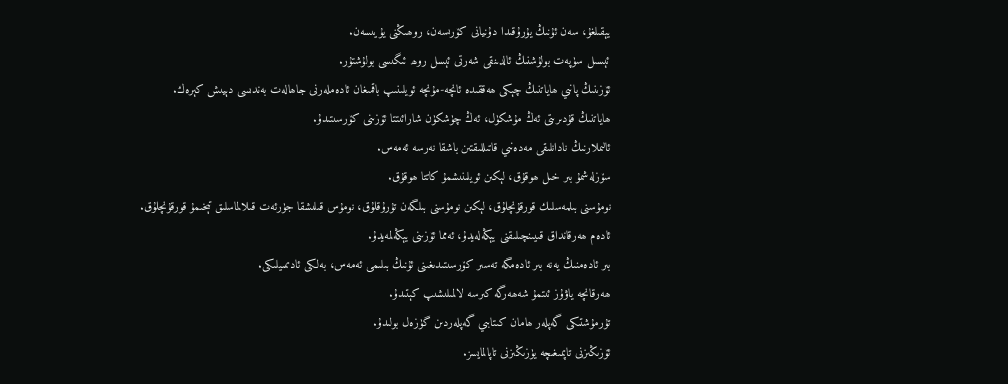يېقىلغۇ، سەن ئۇنىڭ يۇرۇقىدا دۇنيانى كۆرىسەن، روھىڭنى يۇيىسەن.
ئېسىل سۈپەت بولۇشنىڭ ئالدىنقى شەرتى ئېسل روھ ئىگىسى بولۇشتۇر.
ئۆزىنىڭ پانىي ھاياتنىڭ چېكى ھەققىدە ئانچە-مۇنچە ئويلىنىپ باقمىغان ئادەملەرنى جاھالەت بەندىسى دېيىش كېرەك.
ھاياتنىڭ قۇدىرىتى ئەڭ مۇشكۈل، ئەڭ چۈشكۈن شارائىتتا ئۆزىنى كۆرسىتىدۇ.
ئالىملارنىڭ نادانلىقى مەدەنىي قاتىللىقتىن باشقا نەرسە ئەمەس.
سۆزلەشمۇ بىر خىل ھوقۇق، لېكىن ئويلىنىشمۇ كاتتا ھوقۇق.
نومۇسنى بىلمەسلىك قورقۇنچلۇق، لېكىن نومۇسنى بىلگەن تۇرۇقلۇق، نومۇس قىلىشقا جۈرئەت قىلالماسلىق تېخىمۇ قورقۇنچلۇق.
ئادەم ھەرقانداق قىيىنچىلىقنى يېڭەلەيدۇ، ئەمما ئۆزىنى يېڭەلمەيدۇ.
بىر ئادەمنىڭ يەنە بىر ئادەمگە تەسىر كۆرسىتىدىغىنى ئۇنىڭ بىلىمى ئەمەس، بەلكى ئادىمىيلىكى.
ھەرقانچە ياۋۇز ئىتمۇ شەھەرگە كىرسە لالمىلىشىپ كېتىدۇ.
تۇرمۇشتىكى گەپلەر ھامان كىتابىي گەپلەردىن گۈزەل بولىدۇ.
ئۆزىڭىزنى تاپمىغىچە يۈزىڭىزنى تاپالمايسز.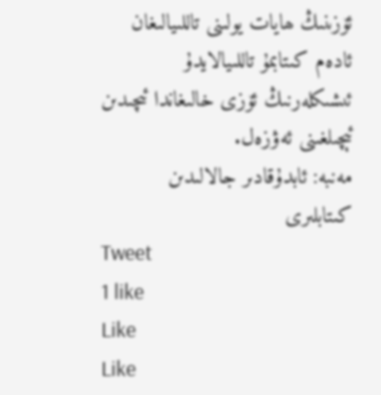ئۆزىنىڭ ھايات يولىنى تاللىيالىغان ئادەم كىتابمۇ تاللىيالايدۇ
ئىشىكلەرنىڭ ئۆزى خالىغاندا ئىچىدىن ئېچىلغىنى ئەۋزەل.
مەنبە: ئابدۇقادىر جالالىدىن كىتابلىرى
Tweet
1 like
Like
Like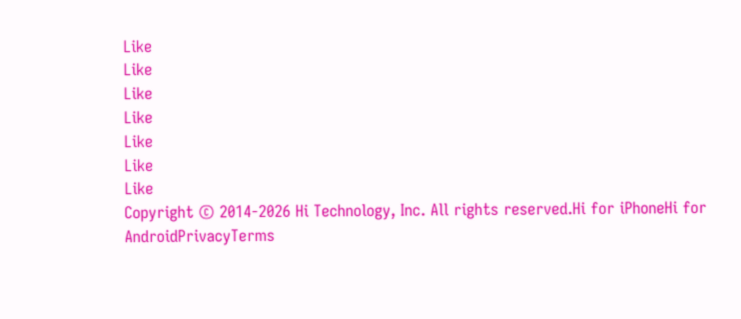Like
Like
Like
Like
Like
Like
Like
Copyright © 2014-2026 Hi Technology, Inc. All rights reserved.Hi for iPhoneHi for AndroidPrivacyTerms